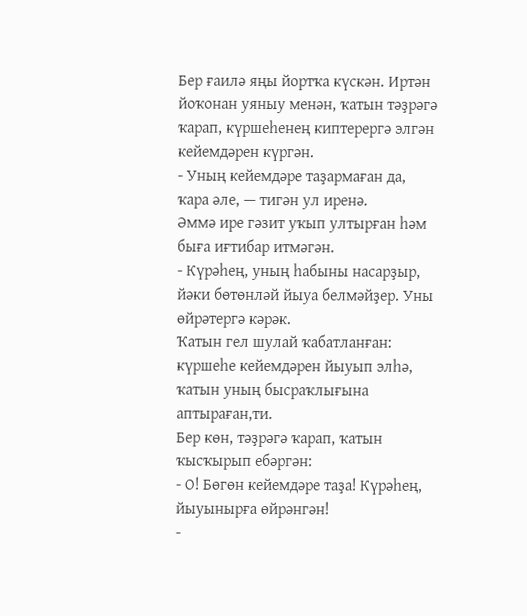Бер ғаилә яңы йортҡа күскән. Иртән йоҡонан уяныу менән, ҡатын тәҙрәгә ҡарап, күршеһенең киптерергә элгән кейемдәрен күргән.
- Уның кейемдәре таҙармаған да, ҡара әле, — тигән ул иренә.
Әммә ире гәзит уҡып ултырған һәм быға иғтибар итмәгән.
- Күрәһең, уның һабыны насарҙыр, йәки бөтөнләй йыуа белмәйҙер. Уны өйрәтергә кәрәк.
Ҡатын гел шулай ҡабатланған: күршеһе кейемдәрен йыуып элһә, ҡатын уның бысраҡлығына аптыраған,ти.
Бер көн, тәҙрәгә ҡарап, ҡатын ҡысҡырып ебәргән:
- О! Бөгөн кейемдәре таҙа! Күрәһең, йыуынырға өйрәнгән!
-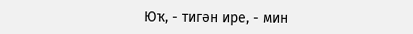Юҡ, - тигән ире, - мин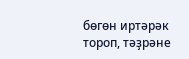бөгөн иртәрәк тороп, тәҙрәне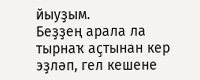йыуҙым.
Беҙҙең арала ла тырнаҡ аҫтынан кер эҙләп, гел кешене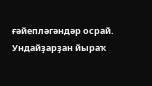ғәйепләгәндәр осрай. Ундайҙарҙан йыраҡ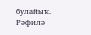булайыҡ.
Рәфилә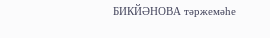БИКЙӘНОВА тәржемәһе